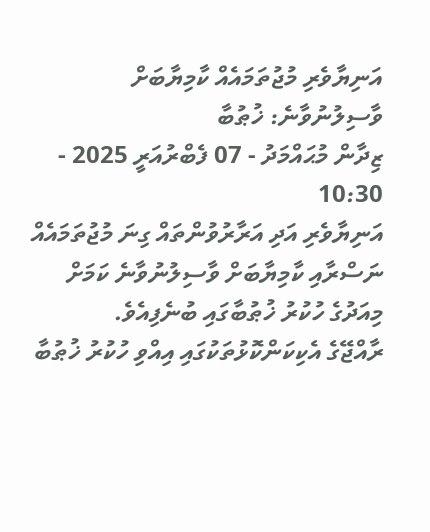އަނިޔާވެރި މުޖުތަމައެއް ކާމިޔާބަށް ވާސިލުނުވާނެ: ޚުޠުބާ
ޒިދާން މުޙައްމަދު - 07 ފެބްރުއަރީ 2025 - 10:30
އަނިޔާވެރި އަދި އަރާރުވުންތައް ގިނަ މުޖުތަމައެއް ނަސްރާއި ކާމިޔާބަށް ވާސިލުނުވާނެ ކަމަށް މިއަދުގެ ހުކުރު ޚުޠުބާގައި ބުނެފިއެވެ.
ރާއްޖޭގެ އެކިކަންކޮޅުތަކުގައި އިއްވި ހުކުރު ޚުޠުބާ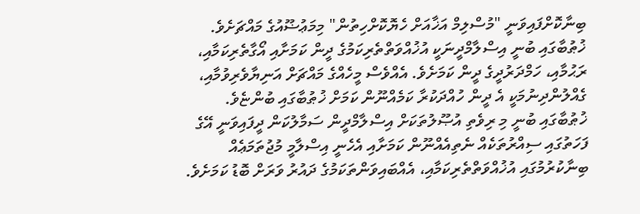ބިނާކޮށްފައިވަނީ "މުސްލިމް އަޚާއަށް ހެޔޮކޮށްހިތުން" މިމަޢުޟޫއުގެ މައްޗަށެވެ.
ޚުޠުބާގައި ބުނީ އިސްލާމްދީނަކީ އުޚުއްވަތްތެރިކަމުގެ ދީން ކަމަށާއި އޯގާތެރިކަމާއި، ރަޙުމާއި، ހަމްދަރުދީގެ ދީން ކަމަށެވެ. އެއްވެސް މީހެއްގެ މައްޗަށް އަނިޔާވެރިވުމާއި، ގެއްލުންދިނުމަކީ އެ ދީން ހުއްދަކުރާ ކަމެއްނޫން ކަމަށް ޚުޠުބާގައި ބުންޏެވެ.
ޚުޠުބާގައި ބުނީ މި ރިވެތި އުޞޫލުތަކަށް އިސްލާމްދީން ސަމާލުކަން ދީފައިވަނީ އޭގެ ފަހަތުގައި ސިއްރުތަކެއް ނެތިއެއްނޫން ކަމަށާއި އެހެނީ އިސްލާމީ މުޖުތަމަޢެއް ބިނާކުރުމުގައި އުޚުއްވަތްތެރިކަމާއި، އެއްބައިވަންތަކަމުގެ ދައުރު ވަރަށް ބޮޑު ކަމަށެވެ.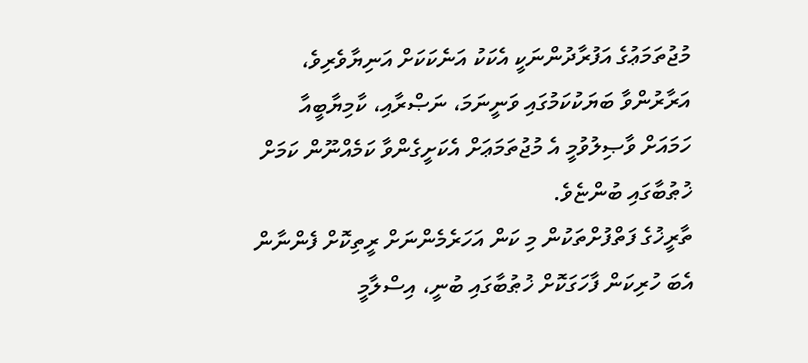މުޖުތަމަޢުގެ އަފުރާދުންނަކީ އެކަކު އަނެކަކަށް އަނިޔާވެރިވެ، އަރާރުންވާ ބަޔަކުކަމުގައި ވަނީނަމަ، ނަޞްރާއި، ކާމިޔާބީއާ ހަމައަށް ވާޞިލުވުމީ އެ މުޖުތަމަޢަށް އެކަށީގެންވާ ކަމެއްނޫން ކަމަށް ޚުޠުބާގައި ބުންޏެވެ.
ތާރީޚުގެ ފަތްފުށްތަކުން މި ކަން އަހަރެމެންނަށް ރީތިކޮށް ފެންނާން އެބަ ހުރިކަން ފާހަގަކޮށް ޚުޠުބާގައި ބުނީ، އިސްލާމީ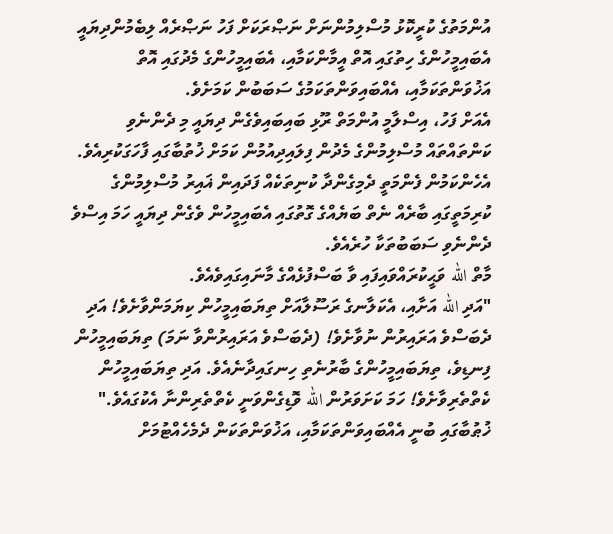އުންމަތުގެ ކުރީކޮޅު މުސްލިމުންނަށް ނަޞްރަކަށް ފަހު ނަޞްރެއް ލިބެމުންދިޔައީ އެބައިމީހުންގެ ހިތުގައި އޮތް އީމާންކަމާއި، އެބައިމީހުންގެ މެދުގައި އޮތް އަޚުވަންތަކަމާއި، އެއްބައިވަންތަކަމުގެ ސަބަބުން ކަމަށެވެ.
އެއަށް ފަހު، އިސްލާމީ އުންމަތް ރޫޅި ބައިބައިވެގެން ދިޔައީ މި ދެންނެވި ކަންތައްތައް މުސްލިމުންގެ މެދުން ފިލައިދިއުމުން ކަމަށް ޚުތުބާގައި ފާހަގަކުރިއެވެ.
އެހެންކަމުން ފެންމަތީ ދެމިގެންދާ ކުނިތަކެއް ފަދައިން ޣައިރު މުސްލިމުންގެ ކުރިމަތީގައި ބާރެއް ނެތް ބަޔެއްގެ ގޮތުގައި އެބައިމީހުން ވެގެން ދިޔައީ ހަމަ އިސްވެ ދެންނެވި ސަބަބުތަކާ ހުރެއެވެ.
މާތް الله ވަޙީކުރައްވައިފައި ވާ ބަސްފުޅެއްގެ މާނައިގައިވެއެވެ.
"އަދި الله އަށާއި، އެކަލާނގެ ރަސޫލާއަށް ތިޔަބައިމީހުން ކިޔަމަންވާށެވެ! އަދި ދެބަސްވެ އަރައިރުން ނުވާށެވެ! (ދެބަސްވެ އަރައިރުންވާ ނަމަ) ތިޔަބައިމީހުން ފިނޑިވެ، ތިޔަބައިމީހުންގެ ބާރުނެތި ހިނގައިދާނެއެވެ. އަދި ތިޔަބައިމީހުން ކެތްތެރިވާށެވެ! ހަމަ ކަށަވަރުން الله ވޮޑިގެންވަނީ ކެތްތެރިންނާ އެކުގައެވެ."
ޚުޠުބާގައި ބުނީ އެއްބައިވަންތަކަމާއި، އަޚުވަންތަކަން ދެމެހެއްޓުމަށް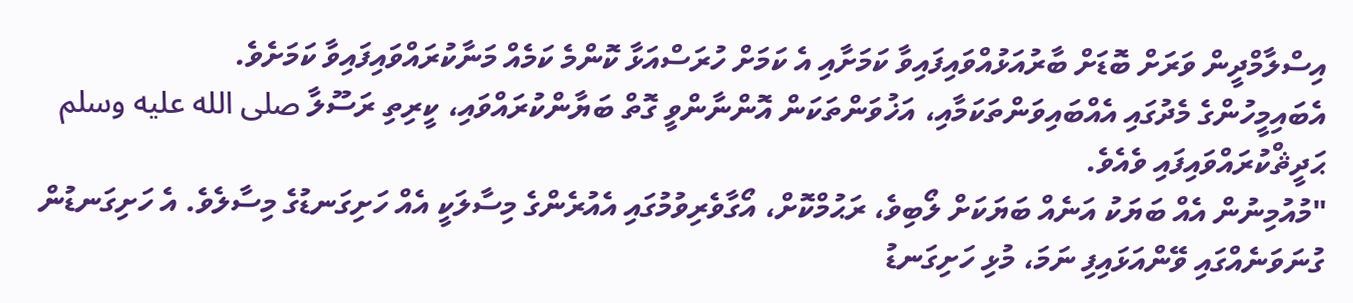އިސްލާމްދީން ވަރަށް ބޮޑަށް ބާރުއަޅުއްވައިފައިވާ ކަމަށާއި އެ ކަމަށް ހުރަސްއަޅާ ކޮންމެ ކަމެއް މަނާކުރައްވައިފައިވާ ކަމަށެވެ.
އެބައިމީހުންގެ މެދުގައި އެއްބައިވަންތަކަމާއި، އަޚުވަންތަކަން އޮންނާންވީ ގޮތް ބަޔާންކުރައްވައި، ކީރިތި ރަސޫލާ صلى الله عليه وسلم ޙަދީޘްކުރައްވައިފައި ވެއެވެ.
"މުއުމިނުން އެއް ބަޔަކު އަނެއް ބަޔަކަށް ލޯބިވެ، ރަޙުމްކޮށް، އޯގާވެރިވުމުގައި އެއުރެންގެ މިސާލަކީ އެއް ހަށިގަނޑުގެ މިސާލެވެ. އެ ހަށިގަނޑުން ގުނަވަނެއްގައި ވޭންއަޅައިފި ނަމަ، މުޅި ހަށިގަނޑު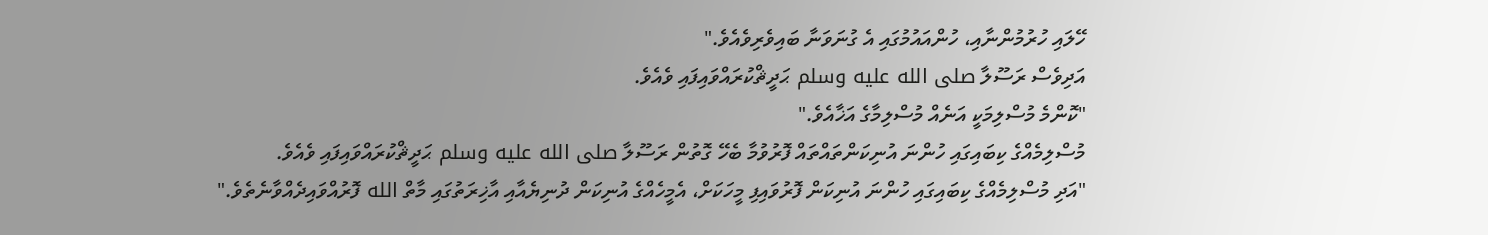ހޭލައި ހުރުމުންނާއި، ހުންއައުމުގައި އެ ގުނަވަނާ ބައިވެރިވެއެވެ."
އަދިވެސް ރަސޫލާ صلى الله عليه وسلم ޙަދީޘްކުރައްވައިފައި ވެއެވެ.
"ކޮންމެ މުސްލިމަކީ އަނެއް މުސްލިމާގެ އަޚާއެވެ."
މުސްލިމެއްގެ ކިބައިގައި ހުންނަ އުނިކަންތައްތައް ފޮރުވުމާ ބެހޭ ގޮތުން ރަސޫލާ صلى الله عليه وسلم ޙަދީޘްކުރައްވައިފައި ވެއެވެ.
"އަދި މުސްލިމެއްގެ ކިބައިގައި ހުންނަ އުނިކަން ފޮރުވައިފި މީހަކަށް، އެމީހެއްގެ އުނިކަން ދުނިޔެއާއި އާޚިރަތުގައި މާތް الله ފޮރުއްވައިދެއްވާނެތެވެ."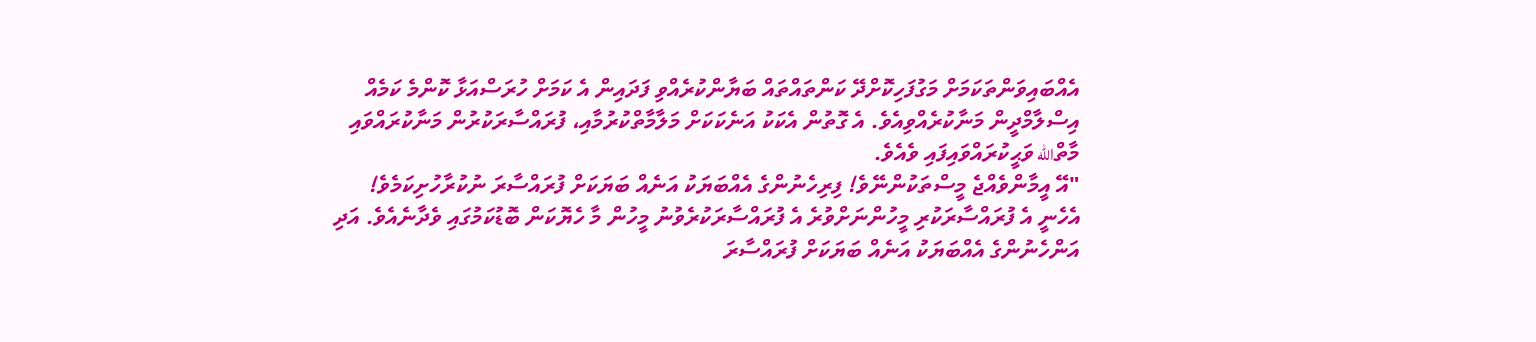އެއްބައިވަންތަކަމަށް މަގުފަހިކޮށްދޭ ކަންތައްތައް ބަޔާންކުރެއްވި ފަދައިން އެ ކަމަށް ހުރަސްއަޅާ ކޮންމެ ކަމެއް އިސްލާމްދީން މަނާކުރެއްވިއެވެ. އެ ގޮތުން އެކަކު އަނެކަކަށް މަލާމާތްކުރުމާއި، ފުރައްސާރަކުރުން މަނާކުރައްވައި މާތްالله ވަޙީކުރައްވައިފައި ވެއެވެ.
"އޭ އީމާންވެއްޖެ މީސްތަކުންނޭވެ! ފިރިހެނުންގެ އެއްބަޔަކު އަނެއް ބަޔަކަށް ފުރައްސާރަ ނުކުރާހުށިކަމެވެ! އެހެނީ އެ ފުރައްސާރަކުރި މީހުންނަށްވުރެ އެ ފުރައްސާރަކުރެވުނު މީހުން މާ ހެޔޮކަން ބޮޑުކަމުގައި ވެދާނެއެވެ. އަދި އަންހެނުންގެ އެއްބަޔަކު އަނެއް ބަޔަކަށް ފުރައްސާރަ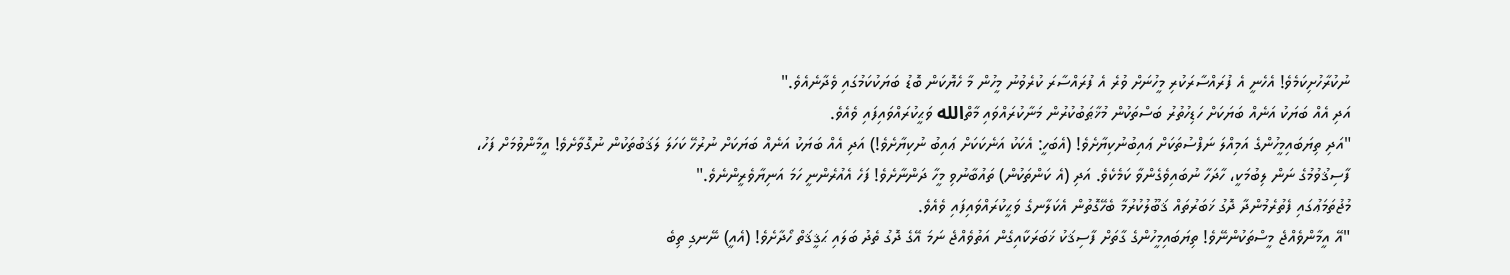ނުކުރާހުށިކަމެވެ! އެހެނީ އެ ފުރައްސާރަކުރި މީހުނަށް ވުރެ އެ ފުރައްސާރަ ކުރެވުނު މީހުން މާ ހެޔޮކަން ބޮޑު ބަޔަކުކަމުގައި ވެދާނެއެވެ."
އަދި އެއް ބަޔަކު އަނެއް ބަޔަކަށް ހަޑިހުތުރު ބަސްތަކުން މުޚާޠަބުކުރުން މަނާކުރައްވައި މާތްالله ވަޙީކުރައްވައިފައި ވެއެވެ.
"އަދި ތިޔަބައިމީހުންގެ އަމިއްލަ ނަފްސުތަކަށް ޢައިބުނުކިޔާށެވެ! (އެބަހީ: އެކަކު އަނެކަކަށް ޢައިބު ނުކިޔާށެވެ!) އަދި އެއް ބަޔަކު އަނެއް ބަޔަކަށް ނުރުހޭ ކަހަލަ ލަޤަބުތަކުން ނުގޮވާށެވެ! އީމާންވުމަށް ފަހު، ފާސިޤުވުމުގެ ނަން ލިބުމަކީ، ހާދަހާ ނުބައިވެގެންވާ ކަމެކެވެ. އަދި (އެ ކަންތަކުން) ތައުބާނުވި މީހާ ދަންނާށެވެ! ފަހެ އެއުރެންނީ ހަމަ އަނިޔާވެރީންނެވެ."
މުޖުތަމަޢުގައި ފެތުރެމުންދާ ދޮގު ޚަބަރުތައް ޤަބޫލުކުރުމާ ބެހޭގޮތުން އެކަލާނގެ ވަޙީކުރައްވައިފައި ވެއެވެ.
"އޭ އީމާންވެއްޖެ މީސްތަކުންނޭވެ! ތިޔަބައިމީހުންގެ ގާތަށް ފާސިޤަކު ޚަބަރަކާއިގެން އަތުވެއްޖެ ނަމަ އޭގެ ދޮގު ތެދު ބަލައި ޙަޤީޤަތް ހޯދާށެވެ! (އެއީ) ނޭނގި ތިބެ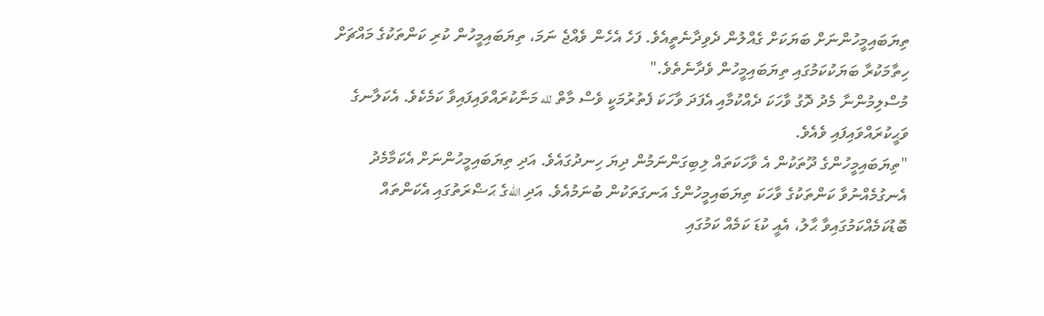ތިޔަބައިމީހުންނަށް ބަޔަކަށް ގެއްލުން ދެވިދާނެތީއެވެ. ފަހެ އެހެން ވެއްޖެ ނަމަ، ތިޔަބައިމީހުން ކުރި ކަންތަކުގެ މައްޗަށް ހިތާމަކުރާ ބަޔަކުކަމުގައި ތިޔަބައިމީހުން ވެދާނެތެވެ."
މުސްލިމުންނާ މެދު ދޮގު ވާހަކަ ދެއްކުމާއި އެފަދަ ވާހަކަ ފެތުރުމަކީ ވެސް މާތް لله މަނާކުރައްވައިފައިވާ ކަމެކެވެ. އެކަލާނގެ ވަޙީކުރައްވައިފައި ވެއެވެ.
"ތިޔަބައިމީހުންގެ ދޫތަކުން އެ ވާހަކަތައް ލިބިގަންނަމުން ދިޔަ ހިނދުގައެވެ. އަދި ތިޔަބައިމީހުންނަށް އެކަމާމެދު އެނގުމެއްނުވާ ކަންތަކުގެ ވާހަކަ ތިޔަބައިމީހުންގެ އަނގަތަކުން ބުނަމުއެވެ. އަދި اللهގެ ޙަޟްރަތުގައި އެކަންތައް ބޮޑުކަމެއްކަމުގައިވާ ޙާލު، އެއީ ކުޑަ ކަމެއް ކަމުގައި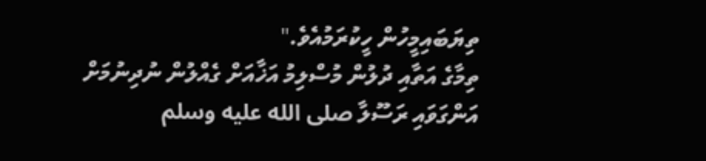ތިޔަބައިމީހުން ހީކުރަމުއެވެ."
ތިމާގެ އަތާއި ދުލުން މުސްލިމު އަޚާއަށް ގެއްލުން ނުދިނުމަށް އަންގަވައި ރަސޫލާ صلى الله عليه وسلم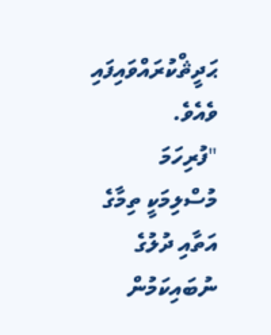ޙަދީޘްކުރައްވައިފައި ވެއެވެ.
"ފުރިހަމަ މުސްލިމަކީ ތިމާގެ އަތާއި ދުލުގެ ނުބައިކަމުން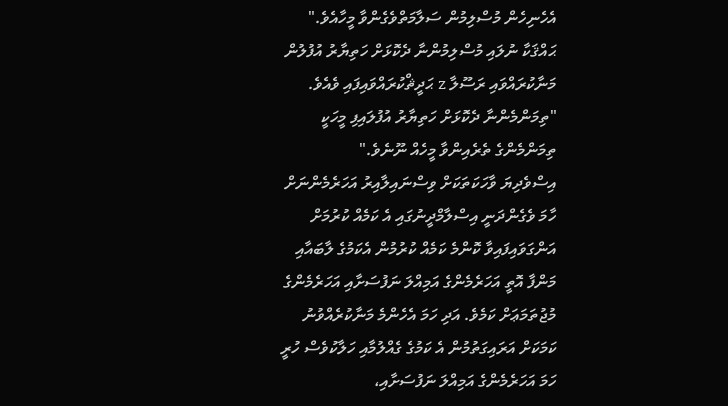އެހެނިހެން މުސްލިމުން ސަލާމަތްވެގެންވާ މީހާއެވެ."
ޙައްޤަކާ ނުލައި މުސްލިމުންނާ ދެކޮޅަށް ހަތިޔާރު އުފުލުން މަނާކުރައްވައި ރަސޫލާ z ޙަދީޘްކުރައްވައިފައި ވެއެވެ.
"ތިމަންމެންނާ ދެކޮޅަށް ހަތިޔާރު އުފުލައިފި މީހަކީ ތިމަންމެންގެ ތެރެއިންވާ މީހެއް ނޫނެވެ."
އިސްވެދިޔަ ވާހަކަތަކަށް ވިސްނައިލާއިރު އަހަރެމެންނަށް ހާމަ ވެގެންދަނީ އިސްލާމްދީނުގައި އެ ކަމެއް ކުރުމަށް އަންގަވައިފައިވާ ކޮންމެ ކަމެއް ކުރުމުން އެކަމުގެ ލާބައާއި މަންފާ އޮތީ އަހަރެމެންގެ އަމިއްލަ ނަފުސަށާއި އަހަރެމެންގެ މުޖުތަމަޢަށް ކަމެވެ. އަދި ހަމަ އެހެންމެ މަނާކުރެއްވުނު ކަމަކަށް އަރައިގަތުމުން އެ ކަމުގެ ގެއްލުމާއި ހަލާކުވެސް ހުރީ ހަމަ އަހަރެމެންގެ އަމިއްލަ ނަފުސަށާއި،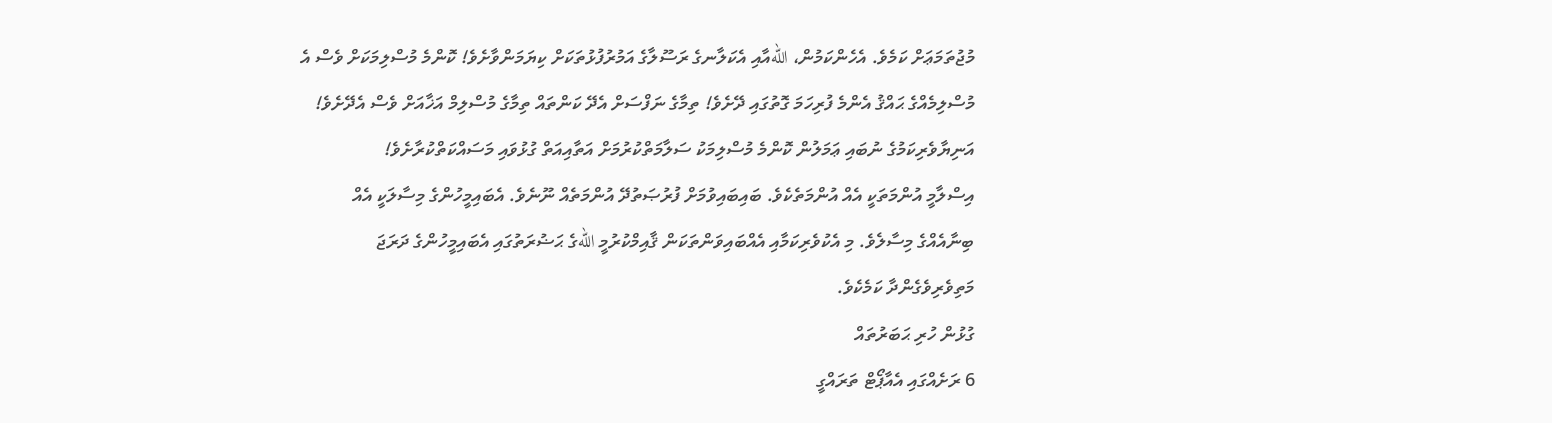މުޖުތަމަޢަށް ކަމެވެ. އެހެންކަމުން، اللهއާއި އެކަލާނގެ ރަސޫލާގެ އަމުރުފުޅުތަކަށް ކިޔަމަންވާށެވެ! ކޮންމެ މުސްލިމަކަށް ވެސް އެ މުސްލިމެއްގެ ޙައްޤު އެންމެ ފުރިހަމަ ގޮތުގައި ދޭށެވެ! ތިމާގެ ނަފްސަށް އެދޭ ކަންތައް ތިމާގެ މުސްލިމް އަޚާއަށް ވެސް އެދޭށެވެ! އަނިޔާވެރިކަމުގެ ނުބައި ޢަމަލުން ކޮންމެ މުސްލިމަކު ސަލާމަތްކުރުމަށް އަތާއިއަތް ގުޅުވައި މަސައްކަތްކުރާށެވެ!
އިސްލާމީ އުންމަތަކީ އެއް އުންމަތެކެވެ. ބައިބައިވުމަށް ފުރުޞަތުދޭ އުންމަތެއް ނޫނެވެ. އެބައިމީހުންގެ މިސާލަކީ އެއް ބިނާއެއްގެ މިސާލެވެ. މި އެކުވެރިކަމާއި އެއްބައިވަންތަކަން ޤާއިމްކުރުމީ اللهގެ ޙަޟުރަތުގައި އެބައިމީހުންގެ ދަރަޖަ މަތިވެރިވެގެންދާ ކަމެކެވެ.
ގުޅުން ހުރި ޙަބަރުތައް
6 ރަށެއްގައި އެއާޕޯޓް ތަރައްގީ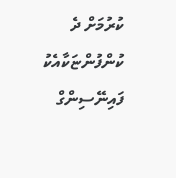ކުރުމަށް ދެ ކުންފުންޏަކާއެކު ފައިނޭސިންގް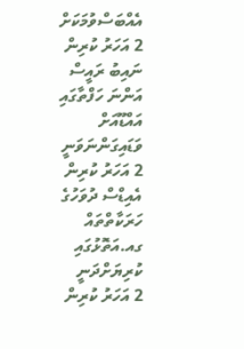އެއްބަސްވުމަކަށް
2 އަހަރު ކުރިން
ނައިބު ރައީސް އަންނަ ހަފްތާގައި އައްޑޫއަށް ވަޑައިގަންނަވަނީ
2 އަހަރު ކުރިން
އެއިޑްސް ދުވަހުގެ ހަރަކާތްތައް ގއ.އަތޮޅުގައި ކުރިޔަށްދަނީ
2 އަހަރު ކުރިން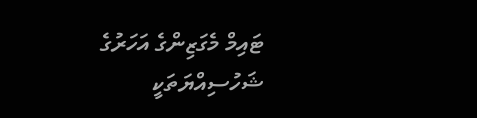ޓައިމް މެގަޒިންގެ އަހަރުގެ ޝަހުސިއްޔަތަކީ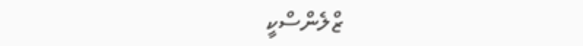ޒްލެންސްކީ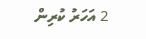2 އަހަރު ކުރިން